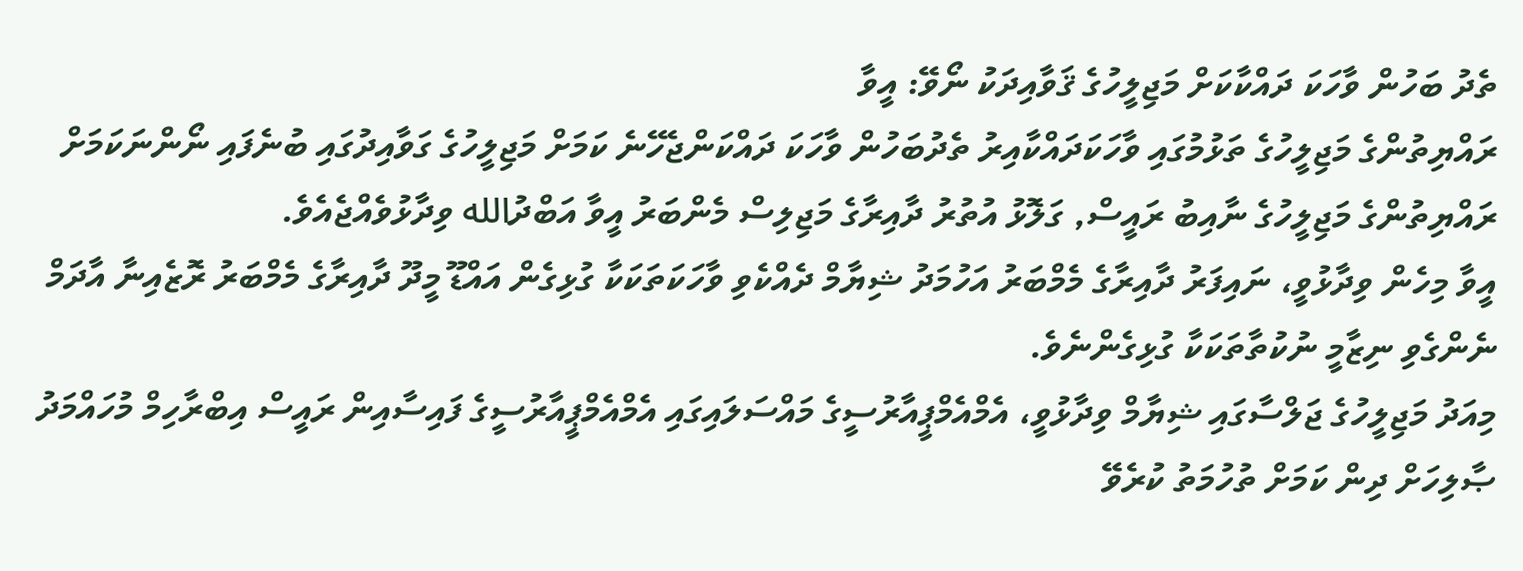ތެދު ބަހުން ވާހަކަ ދައްކާކަށް މަޖިލީހުގެ ޤަވާއިދަކު ނޯވޭ: އީވާ
ރައްޔިތުންގެ މަޖިލީހުގެ ތަޅުމުގައި ވާހަކަދައްކާއިރު ތެދުބަހުން ވާހަކަ ދައްކަންޖެހޭނެ ކަމަށް މަޖިލީހުގެ ގަވާއިދުގައި ބުނެފައި ނޯންނަކަމަށް ރައްޔިތުންގެ މަޖިލީހުގެ ނާއިބު ރައީސް, ގަލޮޅު އުތުރު ދާއިރާގެ މަޖިލިސް މެންބަރު އީވާ އަބްދުالله ވިދާޅުވެއްޖެއެވެ.
އީވާ މިހެން ވިދާޅުވީ، ނައިފަރު ދާއިރާގެ މެމްބަރު އަހުމަދު ޝިޔާމް ދެއްކެވި ވާހަކަތަކަކާ ގުޅިގެން އައްޑޫ މީދޫ ދާއިރާގެ މެމްބަރު ރޮޒެއިނާ އާދަމް ނެންގެވި ނިޒާމީ ނުކުތާތަކަކާ ގުޅިގެންނެވެ.
މިއަދު މަޖިލީހުގެ ޖަލްސާގައި ޝިޔާމް ވިދާޅުވީ، އެމްއެމްޕީއާރުސީގެ މައްސަލައިގައި އެމްއެމްޕީއާރުސީގެ ފައިސާއިން ރައީސް އިބްރާހިމް މުހައްމަދު ޞާލިހަށް ދިން ކަމަށް ތުހުމަތު ކުރެވޭ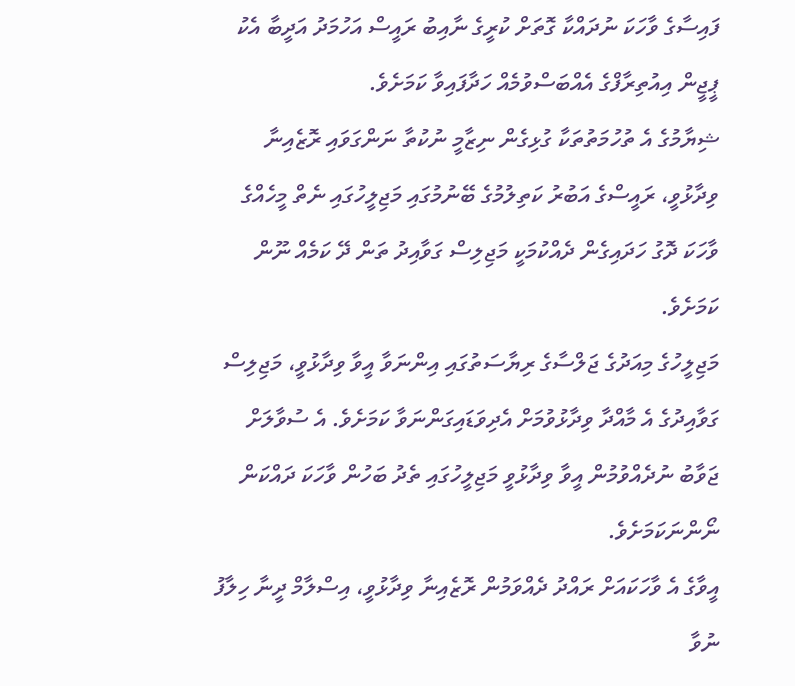ފައިސާގެ ވާހަކަ ނުދައްކާ ގޮތަށް ކުރީގެ ނާއިބު ރައީސް އަހުމަދު އަދީބާ އެކު ޕީޖީން އިއުތިރާފްގެ އެއްބަސްވުމެއް ހަދާފައިވާ ކަމަށެވެ.
ޝިޔާމުގެ އެ ތުހުމަތުތަކާ ގުޅިގެން ނިޒާމީ ނުކުތާ ނަންގަވައި ރޮޒެއިނާ ވިދާޅުވީ، ރައީސްގެ އަބުރު ކަތިލުމުގެ ބޭނުމުގައި މަޖިލީހުގައި ނެތް މީހެއްގެ ވާހަކަ ދޮގު ހަދައިގެން ދެއްކުމަކީ މަޖިލިސް ގަވާއިދު ތަން ދޭ ކަމެއް ނޫން ކަމަށެވެ.
މަޖިލީހުގެ މިއަދުގެ ޖަލްސާގެ ރިޔާސަތުގައި އިންނަވާ އީވާ ވިދާޅުވީ، މަޖިލިސް ގަވާއިދުގެ އެ މާއްދާ ވިދާޅުވުމަށް އެދިވަޑައިގަންނަވާ ކަމަށެވެ. އެ ސުވާލަށް ޖަވާބު ނުދެއްވުމުން އީވާ ވިދާޅުވީ މަޖިލީހުގައި ތެދު ބަހުން ވާހަކަ ދައްކަން ނޯންނަކަމަށެވެ.
އީވާގެ އެ ވާހަކައަށް ރައްދު ދެއްވަމުން ރޮޒެއިނާ ވިދާޅުވީ، އިސްލާމް ދީނާ ހިލާފު ނުވާ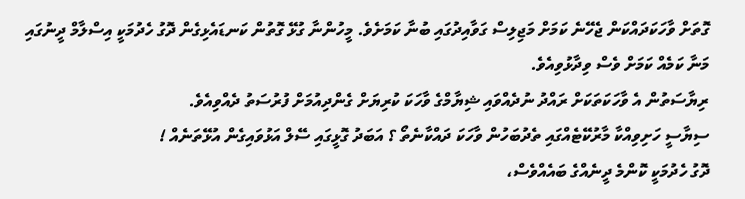ގޮތަށް ވާހަކަދައްކަން ޖެހޭނެ ކަމަށް މަޖިލިސް ގަވާއިދުގައި ބުނާ ކަމަށެވެ. މީހުންނާ ގުޅޭ ގޮތުން ކަނޑައެޅިގެން ދޮގު ހެދުމަކީ އިސްލާމް ދީނުގައި މަނާ ކަމެއް ކަމަށް ވެސް ވިދާޅުވިއެވެ.
ރިޔާސަތުން އެ ވާހަކަތަކަށް ރައްދު ނުދެއްވައި ޝިޔާމްގެ ވާހަކަ ކުރިޔަށް ގެންދިއުމަށް ފުރުސަތު ދެއްވިއެވެ.
ސިޔާސީ ހަށިވިއްކާ މާރުކޭޓެއްގައި ތެދުބަހުން ވާހަކަ ދައްކާނެތޯ ؟ އަބަދު ގޮޅީގައި ސޭލް އަޅުވައިގެން އުޅޭތަނެއް !
ދޮގު ހެދުމަކީ ކޮންމެ ދީނެއްގެ ބައެއްވެސް،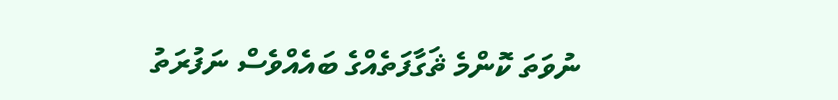ނުވަތަ ކޮންމެ ޘަގާފަތެއްގެ ބައެއްވެސް ނަފުރަތު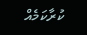ކުރާކަމެއް